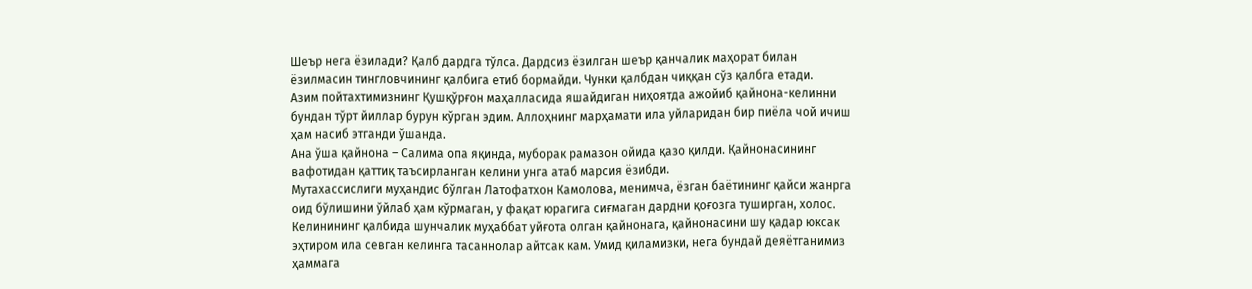Шеър нега ёзилади? Қалб дардга тўлса. Дардсиз ёзилган шеър қанчалик маҳорат билан ёзилмасин тингловчининг қалбига етиб бормайди. Чунки қалбдан чиққан сўз қалбга етади.
Азим пойтахтимизнинг Қушқўрғон маҳалласида яшайдиган ниҳоятда ажойиб қайнона-келинни бундан тўрт йиллар бурун кўрган эдим. Аллоҳнинг марҳамати ила уйларидан бир пиёла чой ичиш ҳам насиб этганди ўшанда.
Ана ўша қайнона – Салима опа яқинда, муборак рамазон ойида қазо қилди. Қайнонасининг вафотидан қаттиқ таъсирланган келини унга атаб марсия ёзибди.
Мутахассислиги муҳандис бўлган Латофатхон Камолова, менимча, ёзган баётининг қайси жанрга оид бўлишини ўйлаб ҳам кўрмаган, у фақат юрагига сиғмаган дардни қоғозга туширган, холос.
Келинининг қалбида шунчалик муҳаббат уйғота олган қайнонага, қайнонасини шу қадар юксак эҳтиром ила севган келинга тасаннолар айтсак кам. Умид қиламизки, нега бундай деяётганимиз ҳаммага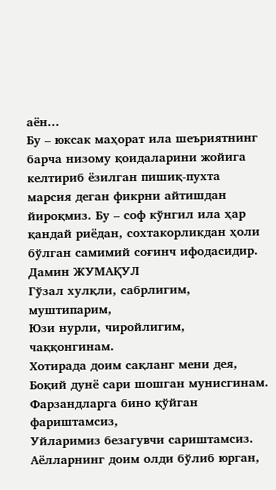аён...
Бу – юксак маҳорат ила шеъриятнинг барча низому қоидаларини жойига келтириб ёзилган пишиқ-пухта марсия деган фикрни айтишдан йироқмиз. Бу – соф кўнгил ила ҳар қандай риёдан, сохтакорликдан ҳоли бўлган самимий соғинч ифодасидир.
Дамин ЖУМАҚУЛ
Гўзал хулқли, сабрлигим, муштипарим,
Юзи нурли, чиройлигим, чаққонгинам.
Хотирада доим сақланг мени дея,
Боқий дунё сари шошган мунисгинам.
Фарзандларга бино қўйган фариштамсиз,
Уйларимиз безагувчи сариштамсиз.
Аёлларнинг доим олди бўлиб юрган,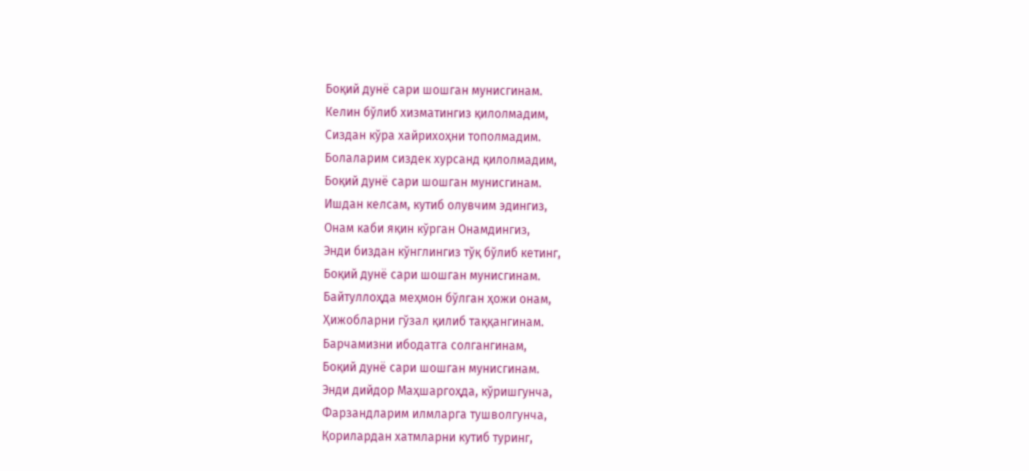Боқий дунё сари шошган мунисгинам.
Келин бўлиб хизматингиз қилолмадим,
Сиздан кўра хайрихоҳни тополмадим.
Болаларим сиздек хурсанд қилолмадим,
Боқий дунё сари шошган мунисгинам.
Ишдан келсам, кутиб олувчим эдингиз,
Онам каби яқин кўрган Онамдингиз,
Энди биздан кўнглингиз тўқ бўлиб кетинг,
Боқий дунё сари шошган мунисгинам.
Байтуллоҳда меҳмон бўлган ҳожи онам,
Ҳижобларни гўзал қилиб таққангинам.
Барчамизни ибодатга солгангинам,
Боқий дунё сари шошган мунисгинам.
Энди дийдор Маҳшаргоҳда, кўришгунча,
Фарзандларим илмларга тушволгунча,
Қорилардан хатмларни кутиб туринг,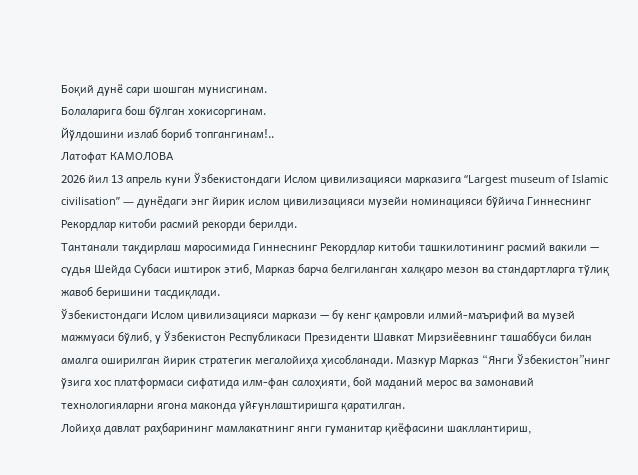Боқий дунё сари шошган мунисгинам.
Болаларига бош бўлган хокисоргинам.
Йўлдошини излаб бориб топгангинам!..
Латофат КАМОЛОВА
2026 йил 13 апрель куни Ўзбекистондаги Ислом цивилизацияси марказига “Largest museum of Islamic civilisation” — дунёдаги энг йирик ислом цивилизацияси музейи номинацияси бўйича Гиннеснинг Рекордлар китоби расмий рекорди берилди.
Тантанали тақдирлаш маросимида Гиннеснинг Рекордлар китоби ташкилотининг расмий вакили — судья Шейда Субаси иштирок этиб, Марказ барча белгиланган халқаро мезон ва стандартларга тўлиқ жавоб беришини тасдиқлади.
Ўзбекистондаги Ислом цивилизацияси маркази — бу кенг қамровли илмий-маърифий ва музей мажмуаси бўлиб, у Ўзбекистон Республикаси Президенти Шавкат Мирзиёевнинг ташаббуси билан амалга оширилган йирик стратегик мегалойиҳа ҳисобланади. Мазкур Марказ “Янги Ўзбекистон”нинг ўзига хос платформаси сифатида илм-фан салоҳияти, бой маданий мерос ва замонавий технологияларни ягона маконда уйғунлаштиришга қаратилган.
Лойиҳа давлат раҳбарининг мамлакатнинг янги гуманитар қиёфасини шакллантириш,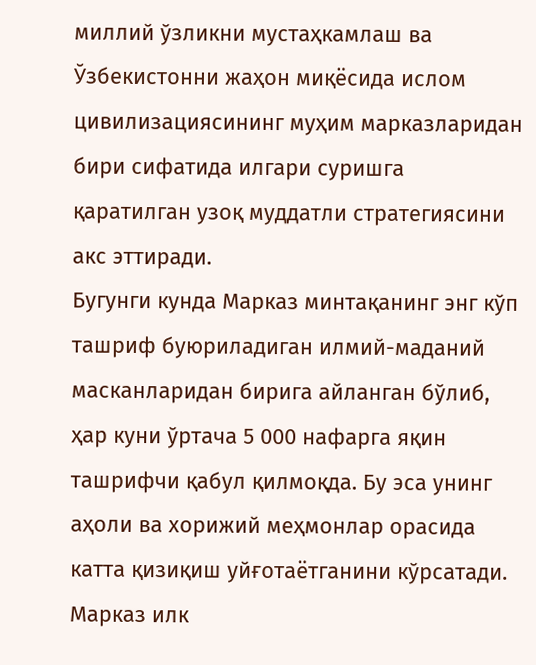миллий ўзликни мустаҳкамлаш ва Ўзбекистонни жаҳон миқёсида ислом цивилизациясининг муҳим марказларидан бири сифатида илгари суришга қаратилган узоқ муддатли стратегиясини акс эттиради.
Бугунги кунда Марказ минтақанинг энг кўп ташриф буюриладиган илмий-маданий масканларидан бирига айланган бўлиб, ҳар куни ўртача 5 000 нафарга яқин ташрифчи қабул қилмоқда. Бу эса унинг аҳоли ва хорижий меҳмонлар орасида катта қизиқиш уйғотаётганини кўрсатади.
Марказ илк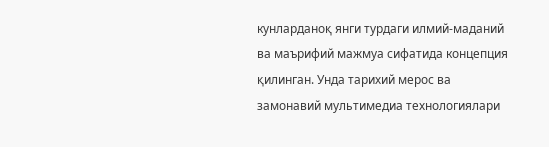кунларданоқ янги турдаги илмий-маданий ва маърифий мажмуа сифатида концепция қилинган. Унда тарихий мерос ва замонавий мультимедиа технологиялари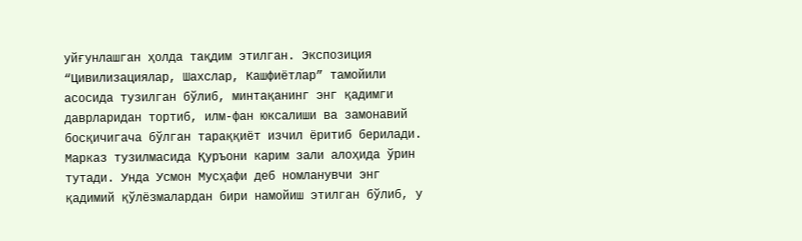уйғунлашган ҳолда тақдим этилган. Экспозиция “Цивилизациялар, Шахслар, Кашфиётлар” тамойили асосида тузилган бўлиб, минтақанинг энг қадимги даврларидан тортиб, илм-фан юксалиши ва замонавий босқичигача бўлган тараққиёт изчил ёритиб берилади.
Марказ тузилмасида Қуръони карим зали алоҳида ўрин тутади. Унда Усмон Мусҳафи деб номланувчи энг қадимий қўлёзмалардан бири намойиш этилган бўлиб, у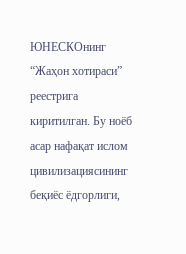ЮНЕСКОнинг “Жаҳон хотираси” реестрига киритилган. Бу ноёб асар нафақат ислом цивилизациясининг беқиёс ёдгорлиги,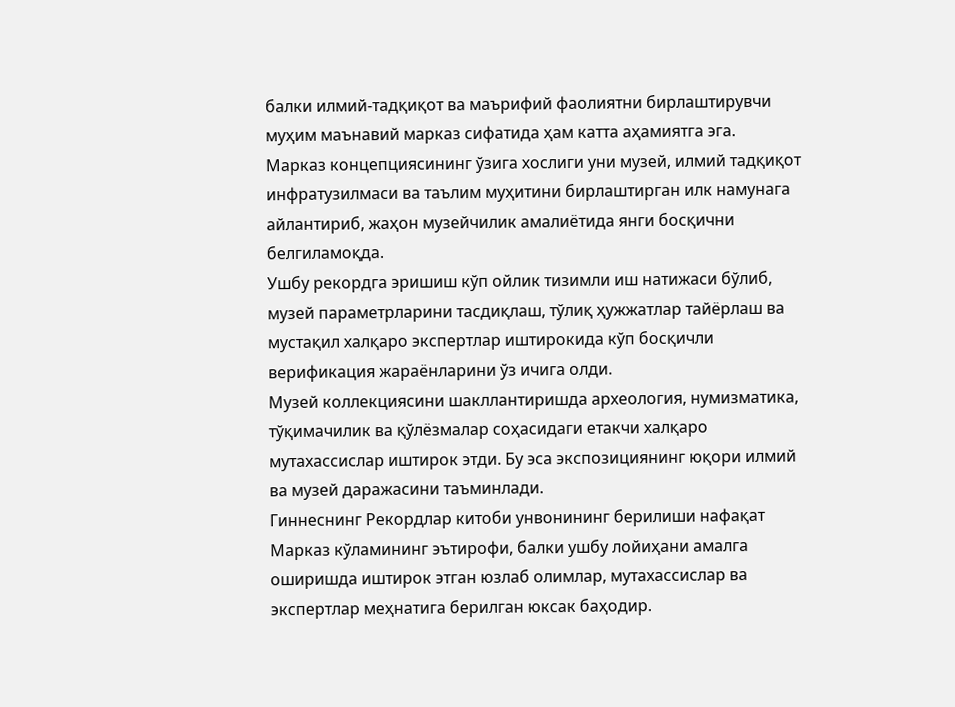балки илмий-тадқиқот ва маърифий фаолиятни бирлаштирувчи муҳим маънавий марказ сифатида ҳам катта аҳамиятга эга.
Марказ концепциясининг ўзига хослиги уни музей, илмий тадқиқот инфратузилмаси ва таълим муҳитини бирлаштирган илк намунага айлантириб, жаҳон музейчилик амалиётида янги босқични белгиламоқда.
Ушбу рекордга эришиш кўп ойлик тизимли иш натижаси бўлиб, музей параметрларини тасдиқлаш, тўлиқ ҳужжатлар тайёрлаш ва мустақил халқаро экспертлар иштирокида кўп босқичли верификация жараёнларини ўз ичига олди.
Музей коллекциясини шакллантиришда археология, нумизматика, тўқимачилик ва қўлёзмалар соҳасидаги етакчи халқаро мутахассислар иштирок этди. Бу эса экспозициянинг юқори илмий ва музей даражасини таъминлади.
Гиннеснинг Рекордлар китоби унвонининг берилиши нафақат Марказ кўламининг эътирофи, балки ушбу лойиҳани амалга оширишда иштирок этган юзлаб олимлар, мутахассислар ва экспертлар меҳнатига берилган юксак баҳодир.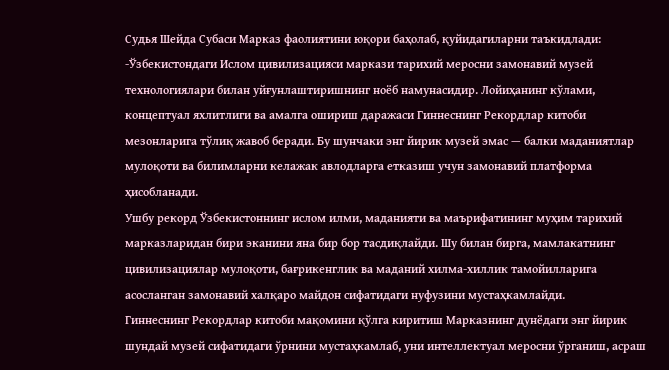Судья Шейда Субаси Марказ фаолиятини юқори баҳолаб, қуйидагиларни таъкидлади:
-Ўзбекистондаги Ислом цивилизацияси маркази тарихий меросни замонавий музей технологиялари билан уйғунлаштиришнинг ноёб намунасидир. Лойиҳанинг кўлами, концептуал яхлитлиги ва амалга ошириш даражаси Гиннеснинг Рекордлар китоби мезонларига тўлиқ жавоб беради. Бу шунчаки энг йирик музей эмас — балки маданиятлар мулоқоти ва билимларни келажак авлодларга етказиш учун замонавий платформа ҳисобланади.
Ушбу рекорд Ўзбекистоннинг ислом илми, маданияти ва маърифатининг муҳим тарихий марказларидан бири эканини яна бир бор тасдиқлайди. Шу билан бирга, мамлакатнинг цивилизациялар мулоқоти, бағрикенглик ва маданий хилма-хиллик тамойилларига асосланган замонавий халқаро майдон сифатидаги нуфузини мустаҳкамлайди.
Гиннеснинг Рекордлар китоби мақомини қўлга киритиш Марказнинг дунёдаги энг йирик шундай музей сифатидаги ўрнини мустаҳкамлаб, уни интеллектуал меросни ўрганиш, асраш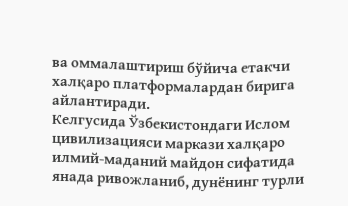ва оммалаштириш бўйича етакчи халқаро платформалардан бирига айлантиради.
Келгусида Ўзбекистондаги Ислом цивилизацияси маркази халқаро илмий-маданий майдон сифатида янада ривожланиб, дунёнинг турли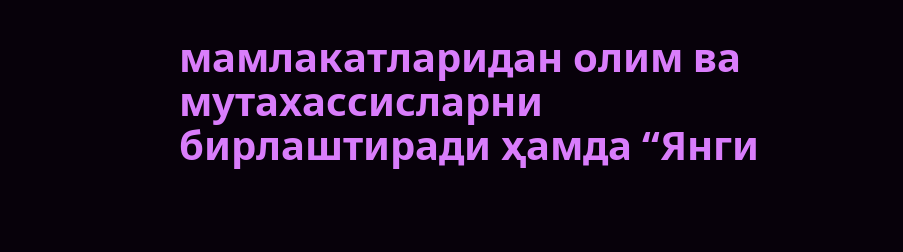мамлакатларидан олим ва мутахассисларни бирлаштиради ҳамда “Янги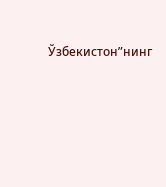Ўзбекистон”нинг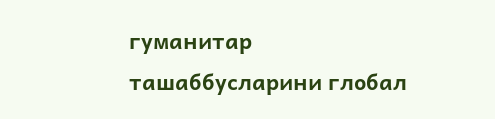гуманитар ташаббусларини глобал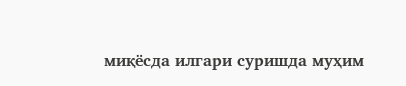миқёсда илгари суришда муҳим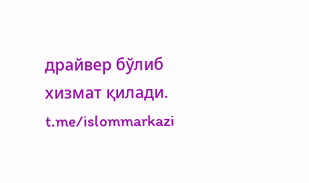драйвер бўлиб хизмат қилади.
t.me/islommarkazi